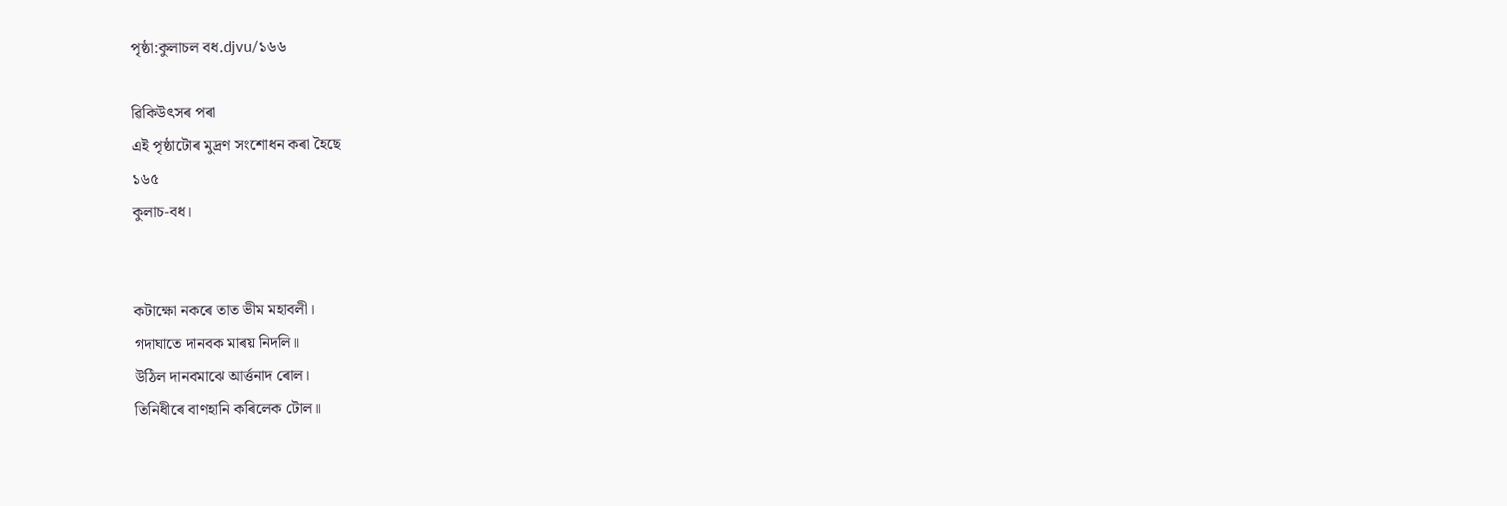পৃষ্ঠা:কুলাচল বধ.djvu/১৬৬

ৱিকিউৎসৰ পৰা
এই পৃষ্ঠাটোৰ মুদ্ৰণ সংশোধন কৰা হৈছে
১৬৫
কুলাচ-বধ।


কটাক্ষো নকৰে তাত ভীম মহাবলী।
গদাঘাতে দানবক মাৰয় নিদলি॥
উঠিল দানবমাঝে আৰ্ত্তনাদ ৰোল।
তিনিধীৰে বাণহানি কৰিলেক টোল॥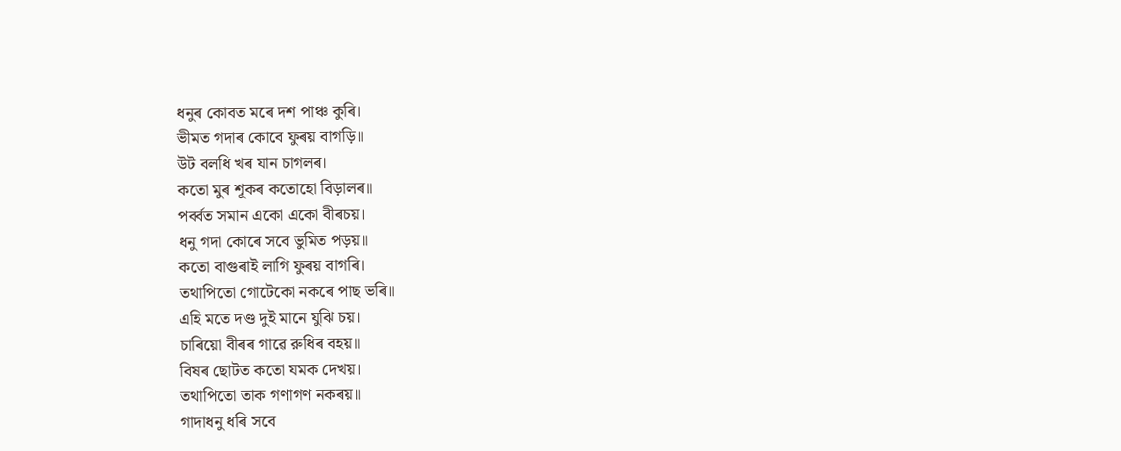ধনুৰ কোবত মৰে দশ পাঞ্চ কুৰি।
ভীমত গদাৰ কোবে ফুৰয় বাগড়ি॥
উট বলধি খৰ যান চাগলৰ।
কতো মুৰ শূকৰ কতোহো বিড়ালৰ॥
পৰ্ব্বত সমান একো একো বীৰচয়।
ধনু গদা কোৰে সবে ভুমিত পড়য়॥
কতো বাগুৰাই লাগি ফুৰয় বাগৰি।
তথাপিতো গোটেকো নকৰে পাছ ভৰি॥
এহি মতে দণ্ড দুই মানে যুঝি চয়।
চাৰিয়ো বীৰৰ গাৱে রুধিৰ বহয়॥
বিষৰ ছোটত কতো যমক দেখয়।
তথাপিতো তাক গণাগণ নকৰয়॥
গাদাধনু ধৰি সবে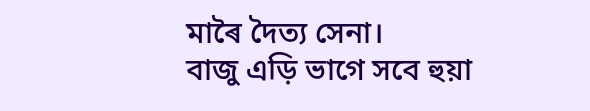মাৰৈ দৈত্য সেনা।
বাজু এড়ি ভাগে সবে হুয়া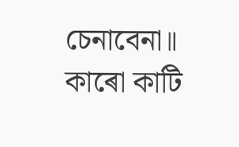চেনাবেনা॥
কাৰো কাটি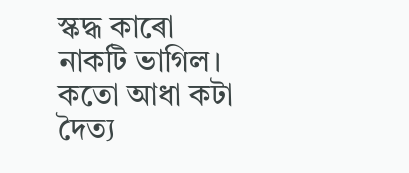স্কদ্ধ কাৰো নাকটি ভাগিল।
কতো আধা কটা দৈত্য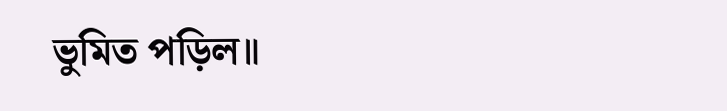ভুমিত পড়িল॥